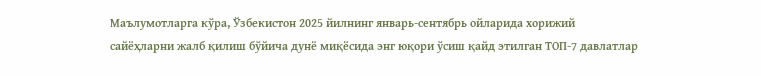Маълумотларга кўра, Ўзбекистон 2025 йилнинг январь-сентябрь ойларида хорижий сайёҳларни жалб қилиш бўйича дунё миқёсида энг юқори ўсиш қайд этилган ТОП-7 давлатлар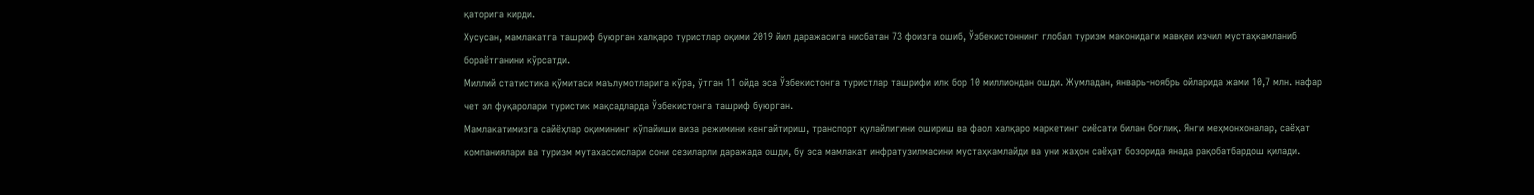қаторига кирди.
Хусусан, мамлакатга ташриф буюрган халқаро туристлар оқими 2019 йил даражасига нисбатан 73 фоизга ошиб, Ўзбекистоннинг глобал туризм маконидаги мавқеи изчил мустаҳкамланиб бораётганини кўрсатди.
Миллий статистика қўмитаси маълумотларига кўра, ўтган 11 ойда эса Ўзбекистонга туристлар ташрифи илк бор 10 миллиондан ошди. Жумладан, январь-ноябрь ойларида жами 10,7 млн. нафар чет эл фуқаролари туристик мақсадларда Ўзбекистонга ташриф буюрган.
Мамлакатимизга сайёҳлар оқимининг кўпайиши виза режимини кенгайтириш, транспорт қулайлигини ошириш ва фаол халқаро маркетинг сиёсати билан боғлиқ. Янги меҳмонхоналар, саёҳат компаниялари ва туризм мутахассислари сони сезиларли даражада ошди, бу эса мамлакат инфратузилмасини мустаҳкамлайди ва уни жаҳон саёҳат бозорида янада рақобатбардош қилади.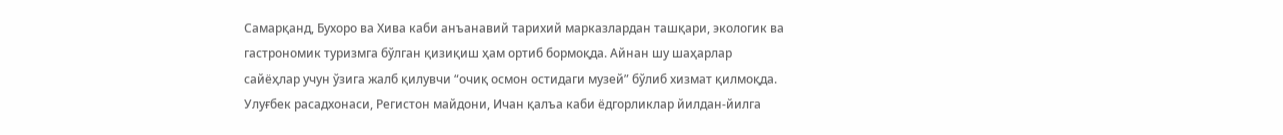Самарқанд, Бухоро ва Хива каби анъанавий тарихий марказлардан ташқари, экологик ва гастрономик туризмга бўлган қизиқиш ҳам ортиб бормоқда. Айнан шу шаҳарлар сайёҳлар учун ўзига жалб қилувчи “очиқ осмон остидаги музей” бўлиб хизмат қилмоқда. Улуғбек расадхонаси, Регистон майдони, Ичан қалъа каби ёдгорликлар йилдан-йилга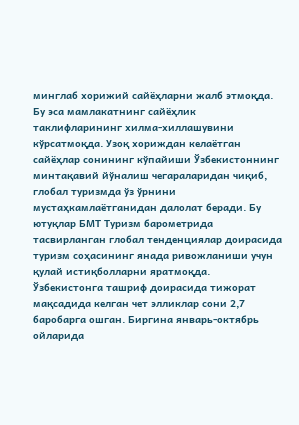минглаб хорижий сайёҳларни жалб этмоқда.
Бу эса мамлакатнинг сайёҳлик таклифларининг хилма-хиллашувини кўрсатмоқда. Узоқ хориждан келаётган сайёҳлар сонининг кўпайиши Ўзбекистоннинг минтақавий йўналиш чегараларидан чиқиб, глобал туризмда ўз ўрнини мустаҳкамлаётганидан далолат беради. Бу ютуқлар БМТ Туризм барометрида тасвирланган глобал тенденциялар доирасида туризм соҳасининг янада ривожланиши учун қулай истиқболларни яратмоқда.
Ўзбекистонга ташриф доирасида тижорат мақсадида келган чет элликлар сони 2,7 баробарга ошган. Биргина январь-октябрь ойларида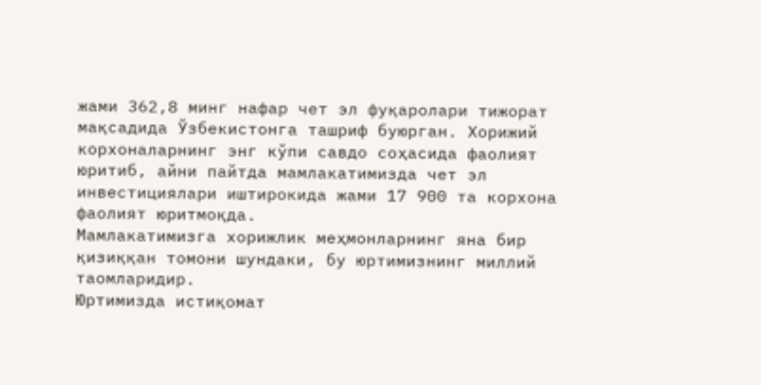жами 362,8 минг нафар чет эл фуқаролари тижорат мақсадида Ўзбекистонга ташриф буюрган. Хорижий корхоналарнинг энг кўпи савдо соҳасида фаолият юритиб, айни пайтда мамлакатимизда чет эл инвестициялари иштирокида жами 17 900 та корхона фаолият юритмоқда.
Мамлакатимизга хорижлик меҳмонларнинг яна бир қизиққан томони шундаки, бу юртимизнинг миллий таомларидир.
Юртимизда истиқомат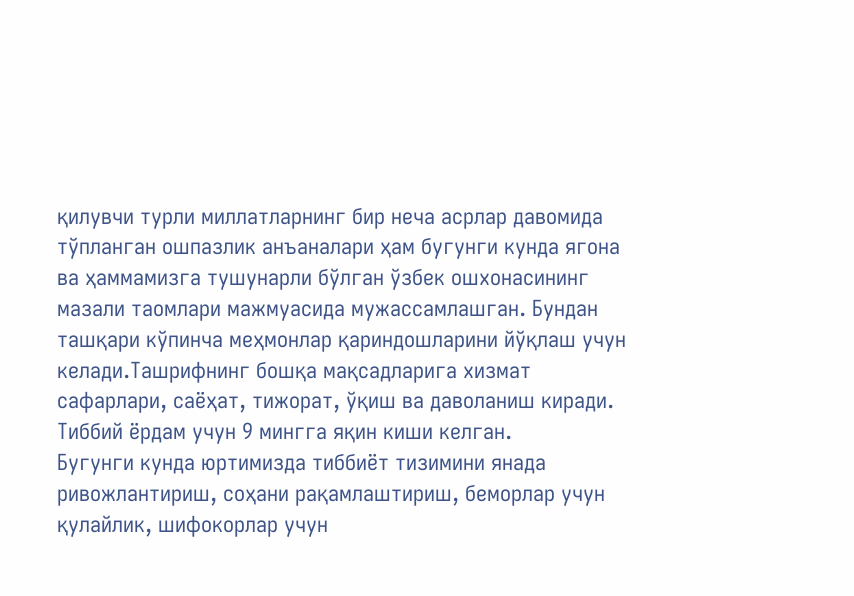қилувчи турли миллатларнинг бир неча асрлар давомида тўпланган ошпазлик анъаналари ҳам бугунги кунда ягона ва ҳаммамизга тушунарли бўлган ўзбек ошхонасининг мазали таомлари мажмуасида мужассамлашган. Бундан ташқари кўпинча меҳмонлар қариндошларини йўқлаш учун келади.Ташрифнинг бошқа мақсадларига хизмат сафарлари, саёҳат, тижорат, ўқиш ва даволаниш киради. Тиббий ёрдам учун 9 мингга яқин киши келган.
Бугунги кунда юртимизда тиббиёт тизимини янада ривожлантириш, соҳани рақамлаштириш, беморлар учун қулайлик, шифокорлар учун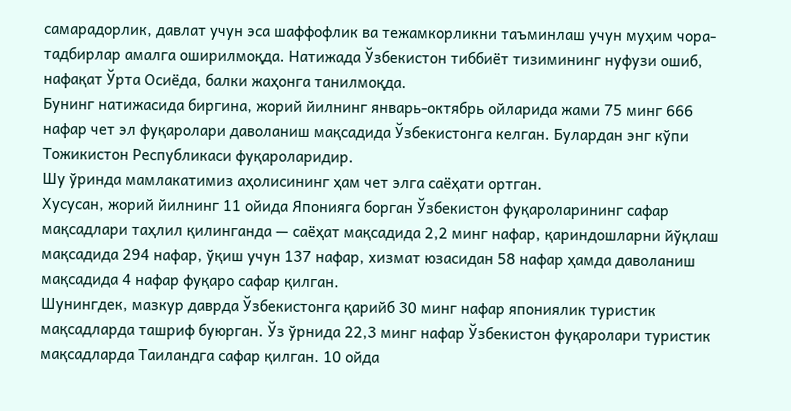самарадорлик, давлат учун эса шаффофлик ва тежамкорликни таъминлаш учун муҳим чора-тадбирлар амалга оширилмоқда. Натижада Ўзбекистон тиббиёт тизимининг нуфузи ошиб, нафақат Ўрта Осиёда, балки жаҳонга танилмоқда.
Бунинг натижасида биргина, жорий йилнинг январь-октябрь ойларида жами 75 минг 666 нафар чет эл фуқаролари даволаниш мақсадида Ўзбекистонга келган. Булардан энг кўпи Тожикистон Республикаси фуқароларидир.
Шу ўринда мамлакатимиз аҳолисининг ҳам чет элга саёҳати ортган.
Хусусан, жорий йилнинг 11 ойида Японияга борган Ўзбекистон фуқароларининг сафар мақсадлари таҳлил қилинганда — саёҳат мақсадида 2,2 минг нафар, қариндошларни йўқлаш мақсадида 294 нафар, ўқиш учун 137 нафар, хизмат юзасидан 58 нафар ҳамда даволаниш мақсадида 4 нафар фуқаро сафар қилган.
Шунингдек, мазкур даврда Ўзбекистонга қарийб 30 минг нафар япониялик туристик мақсадларда ташриф буюрган. Ўз ўрнида 22,3 минг нафар Ўзбекистон фуқаролари туристик мақсадларда Таиландга сафар қилган. 10 ойда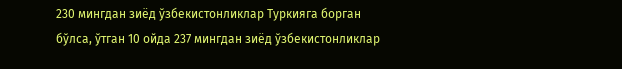230 мингдан зиёд ўзбекистонликлар Туркияга борган бўлса, ўтган 10 ойда 237 мингдан зиёд ўзбекистонликлар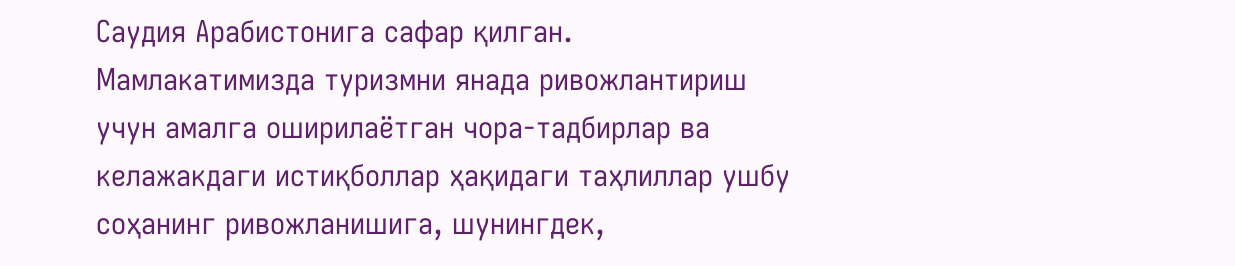Саудия Арабистонига сафар қилган.
Мамлакатимизда туризмни янада ривожлантириш учун амалга оширилаётган чора-тадбирлар ва келажакдаги истиқболлар ҳақидаги таҳлиллар ушбу соҳанинг ривожланишига, шунингдек,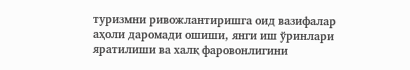туризмни ривожлантиришга оид вазифалар аҳоли даромади ошиши, янги иш ўринлари яратилиши ва халқ фаровонлигини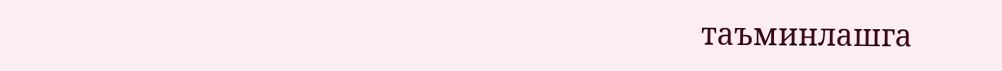таъминлашга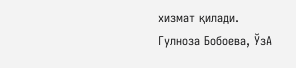хизмат қилади.
Гулноза Бобоева, ЎзА